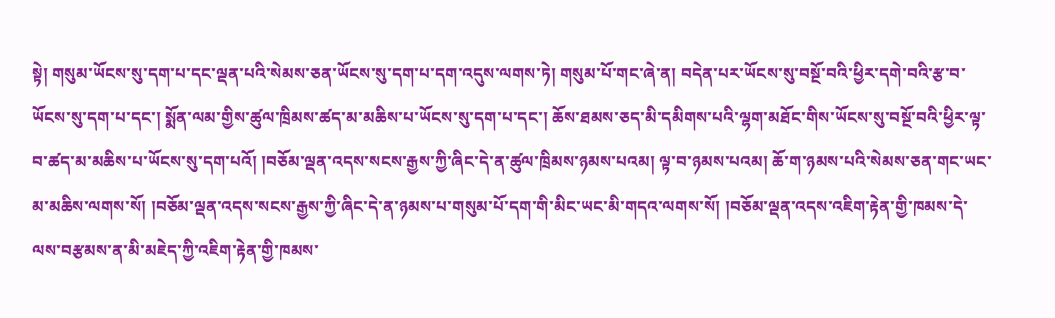སྟེ། གསུམ་ཡོངས་སུ་དག་པ་དང་ལྡན་པའི་སེམས་ཅན་ཡོངས་སུ་དག་པ་དག་འདུས་ལགས་ཏེ། གསུམ་པོ་གང་ཞེ་ན། བདེན་པར་ཡོངས་སུ་བསྔོ་བའི་ཕྱིར་དགེ་བའི་རྩ་བ་ཡོངས་སུ་དག་པ་དང་། སྨོན་ལམ་གྱིས་ཚུལ་ཁྲིམས་ཚད་མ་མཆིས་པ་ཡོངས་སུ་དག་པ་དང་། ཆོས་ཐམས་ཅད་མི་དམིགས་པའི་ལྷག་མཐོང་གིས་ཡོངས་སུ་བསྔོ་བའི་ཕྱིར་ལྟ་བ་ཚད་མ་མཆིས་པ་ཡོངས་སུ་དག་པའོ། །བཅོམ་ལྡན་འདས་སངས་རྒྱས་ཀྱི་ཞིང་དེ་ན་ཚུལ་ཁྲིམས་ཉམས་པའམ། ལྟ་བ་ཉམས་པའམ། ཆོ་ག་ཉམས་པའི་སེམས་ཅན་གང་ཡང་མ་མཆིས་ལགས་སོ། །བཅོམ་ལྡན་འདས་སངས་རྒྱས་ཀྱི་ཞིང་དེ་ན་ཉམས་པ་གསུམ་པོ་དག་གི་མིང་ཡང་མི་གདའ་ལགས་སོ། །བཅོམ་ལྡན་འདས་འཇིག་རྟེན་གྱི་ཁམས་དེ་ལས་བརྩམས་ན་མི་མཇེད་ཀྱི་འཇིག་རྟེན་གྱི་ཁམས་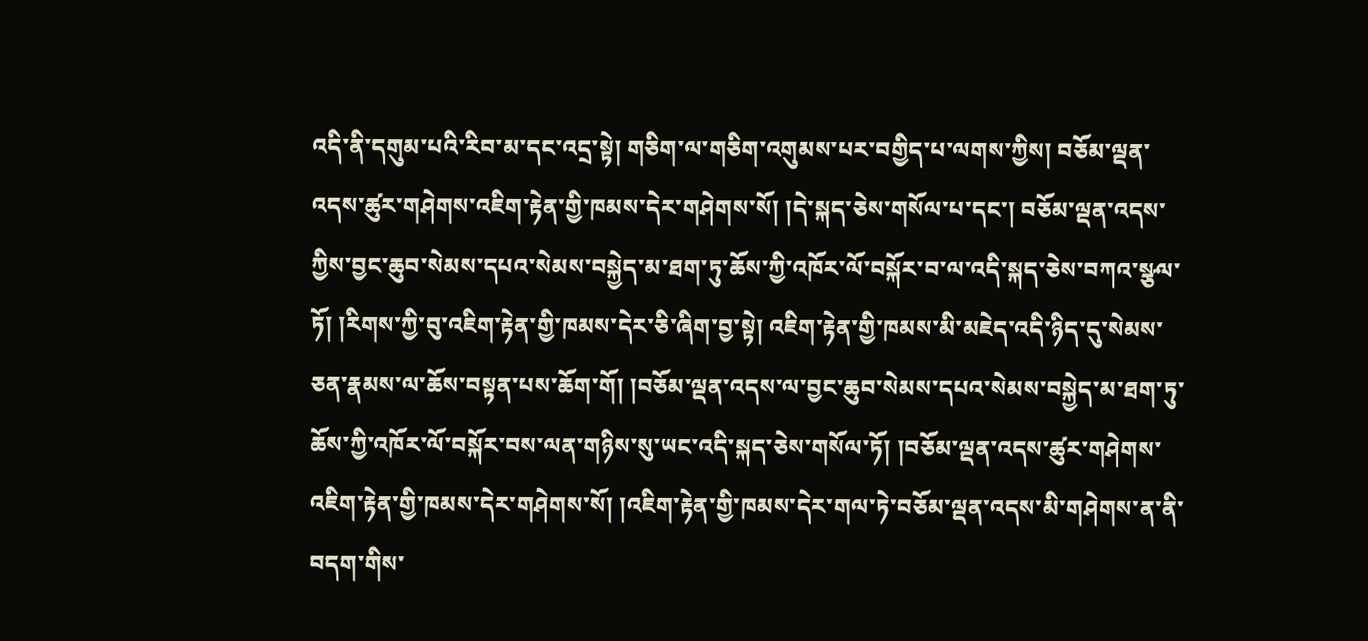འདི་ནི་དགུམ་པའི་རིབ་མ་དང་འདྲ་སྟེ། གཅིག་ལ་གཅིག་འགུམས་པར་བགྱིད་པ་ལགས་ཀྱིས། བཅོམ་ལྡན་འདས་ཚུར་གཤེགས་འཇིག་རྟེན་གྱི་ཁམས་དེར་གཤེགས་སོ། །དེ་སྐད་ཅེས་གསོལ་པ་དང་། བཅོམ་ལྡན་འདས་ཀྱིས་བྱང་ཆུབ་སེམས་དཔའ་སེམས་བསྐྱེད་མ་ཐག་ཏུ་ཆོས་ཀྱི་འཁོར་ལོ་བསྐོར་བ་ལ་འདི་སྐད་ཅེས་བཀའ་སྩལ་ཏོ། །རིགས་ཀྱི་བུ་འཇིག་རྟེན་གྱི་ཁམས་དེར་ཅི་ཞིག་བྱ་སྟེ། འཇིག་རྟེན་གྱི་ཁམས་མི་མཇེད་འདི་ཉིད་དུ་སེམས་ཅན་རྣམས་ལ་ཆོས་བསྟན་པས་ཆོག་གོ། །བཅོམ་ལྡན་འདས་ལ་བྱང་ཆུབ་སེམས་དཔའ་སེམས་བསྐྱེད་མ་ཐག་ཏུ་ཆོས་ཀྱི་འཁོར་ལོ་བསྐོར་བས་ལན་གཉིས་སུ་ཡང་འདི་སྐད་ཅེས་གསོལ་ཏོ། །བཅོམ་ལྡན་འདས་ཚུར་གཤེགས་འཇིག་རྟེན་གྱི་ཁམས་དེར་གཤེགས་སོ། །འཇིག་རྟེན་གྱི་ཁམས་དེར་གལ་ཏེ་བཅོམ་ལྡན་འདས་མི་གཤེགས་ན་ནི་བདག་གིས་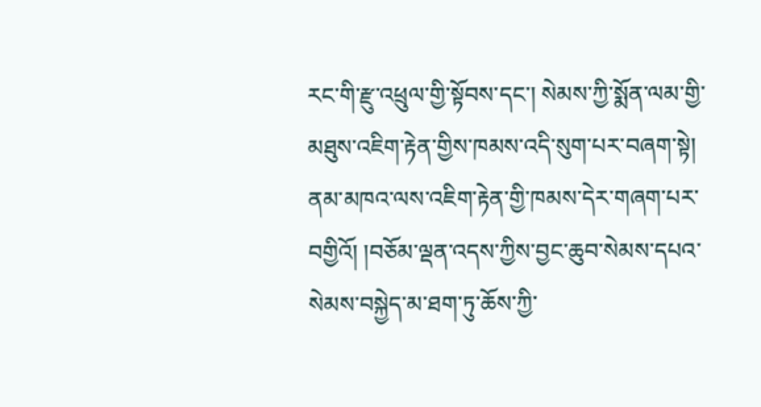རང་གི་རྫུ་འཕྲུལ་གྱི་སྟོབས་དང་། སེམས་ཀྱི་སྨོན་ལམ་གྱི་མཐུས་འཇིག་རྟེན་གྱིས་ཁམས་འདི་སུག་པར་བཞག་སྟེ། ནམ་མཁའ་ལས་འཇིག་རྟེན་གྱི་ཁམས་དེར་གཞག་པར་བགྱིའོ། །བཅོམ་ལྡན་འདས་ཀྱིས་བྱང་ཆུབ་སེམས་དཔའ་སེམས་བསྐྱེད་མ་ཐག་ཏུ་ཆོས་ཀྱི་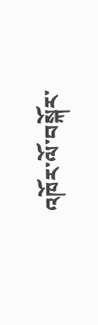འཁོར་ལོ་བསྐོར་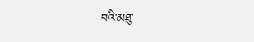བའི་མཐུ་